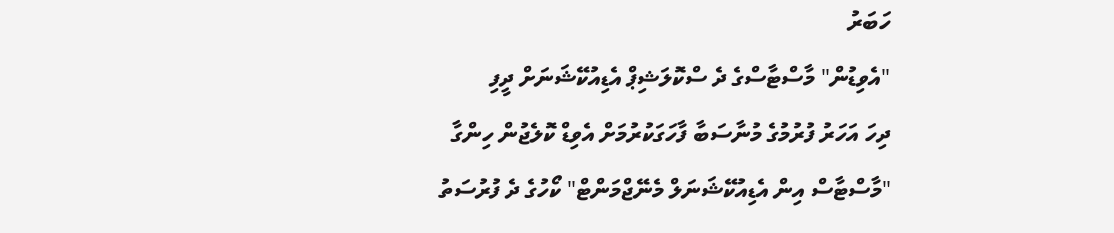ހަބަރު
"އެވިޑުން" މާސްޓާސްގެ ދެ ސްކޮލަޝިޕް އެޑިއުކޭޝަނަށް ދީފި
ދިހަ އަހަރު ފުރުމުގެ މުނާސަބާ ފާހަގަކުރުމަށް އެވިޑް ކޮލެޖުން ހިންގާ "މާސްޓާސް އިން އެޑިއުކޭޝަނަލް މެނޭޖްމަންޓް" ކޯހުގެ ދެ ފުރުސަތު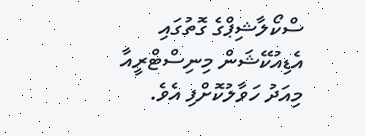ސްކޯލާޝިޕްގެ ގޮތުގައި އެޑިއުކޭޝަން މިނިސްޓްރީއާ މިއަދު ހަވާލުކޮށްފި އެވެ.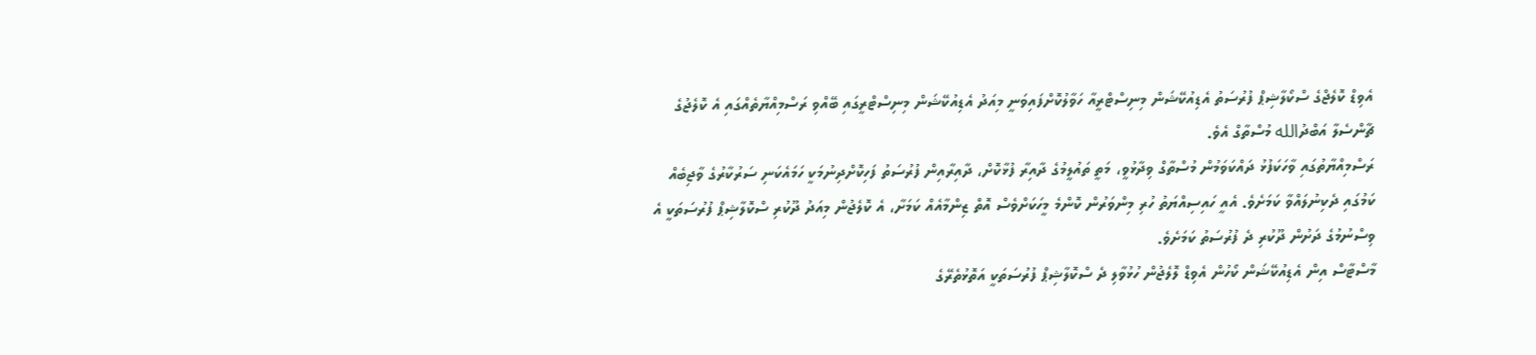އެވިޑް ކޮލެޖްގެ ސްކޯލާޝިޕް ފުރުސަތު އެޑިއުކޭޝަން މިނިސްޓްރީއާ ހަވާލުކޮށްފައިވަނީ މިއަދު އެޑިއުކޭޝަން މިނިސްޓްރީގައި ބޭއްވި ރަސްމިއްޔާތެއްގައި އެ ކޮލެޖުގެ ޗާންސެލާ އަބްދުالله މުސްތާގް އެވެ.
ރަސްމިއްޔާތުގައި ވާހަކަފުޅު ދައްކަވަމުން މުސްތާގް ވިދާޅުވީ، މަތީ ތައުލީމުގެ ދާއިރާ ފުޅާކޮށް، ދާއިރާއިން ފުރުސަތު ފަހިކޮށްދިނުމަކީ ހަމައެކަނި ސަރުކާރުގެ ވާޖިބެއް ކަމުގައި ދެކިނުލައްވާ ކަމަށެވެ. އެއީ ހައިސިއްޔަތު ހުރި މިންވަރުން ކޮންމެ މީހަކަށްވެސް އޮތް ޒިންމާއެއް ކަމަށާ، އެ ކޮލެޖުން މިއަދު ދޫކުރި ސްކޮލާޝިޕް ފުރުސަތަކީ އެ ވިސްނުމުގެ ދަށުން ދޫކުރި ދެ ފުރުސަތު ކަމަށެވެ.
މާސްޓާސް އިން އެޑިއުކޭޝަން ކޯހުން އެވިޑް ލޮލެޖުން ހުޅުވާލި ދެ ސްކޮލާޝިޕް ފުރުސަތަކީ އަތޮޅުތެރޭގެ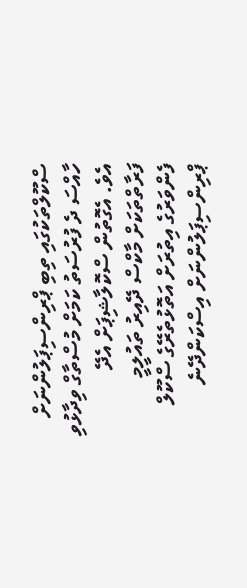ސްކޫލްތަކުގައި ތިބި ޕްރިންސިޕަލުންނަށް ހާއްސަ ދެ ފުރުސަތު ކަމަށް މުސްތާގް ވިދާޅުވި އެވެ. އެގޮތުން ސްކޮލާޝިޕަށް އެދޭ ފަރާތްތަކަށް މާކްސް ދޭއިރު ތައުލީމީ ފެންވަރުގެ އިތުރަށް އަތޮޅުތެރޭގެ ސްކޫލް ޕްރިންސިޕަލުންނަށް އިސްކަންދޭނެ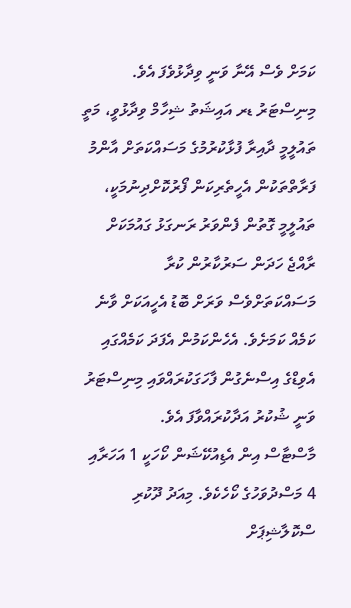ކަމަށް ވެސް އޭނާ ވަނީ ވިދާޅުވެފަ އެވެ.
މިނިސްޓަރު ޑރ އައިޝަތު ޝިހާމް ވިދާޅުވީ، މަތީ ތައުލީމީ ދާއިރާ ފުޅާކުރުމުގެ މަސައްކަތަށް އާންމު ފަރާތްތަކުން އެހީތެރިކަން ފޯރުކޮށްދިނުމަކީ، ތައުލީމީ ގޮތުން ފެންވަރު ރަނގަޅު ގައުމަކަށް ރާއްޖެ ހަދަން ސަރުކާރުން ކުރާ މަސައްކަތަށްވެސް ވަރަށް ބޮޑު އެހީއަކަށް ވާނެ ކަމެއް ކަމަށެވެ. އެހެންކަމުން އެފަދަ ކަމެއްގައި އެވިޑްގެ އިސްނެގުން ފާހަގަކުރައްވައި މިނިސްޓަރު ވަނީ ޝުކުރު އަދާކުރައްވާފަ އެވެ.
މާސްޓާސް އިން އެޑިއުކޭޝަން ކޯހަކީ 1 އަހަރާއި 4 މަސްދުވަހުގެ ކޯހެކެވެ. މިއަދު ދޫކުރި ސްކޮލާޝިޕަށް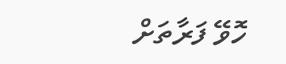ހޮވޭ ފަރާތަށް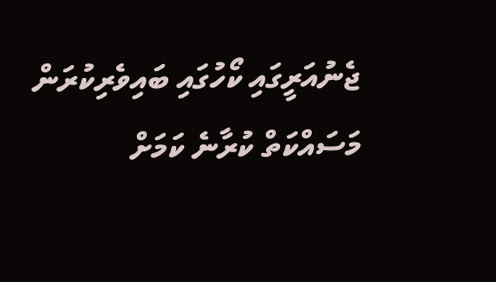ޖެނުއަރީގައި ކޯހުގައި ބައިވެރިކުރަން މަސައްކަތް ކުރާނެ ކަމަށް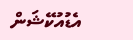އެޑުއުކޭޝަން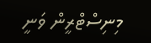މިނިސްޓްރީން ވަނީ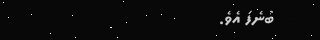ބުނެފަ އެވެ.